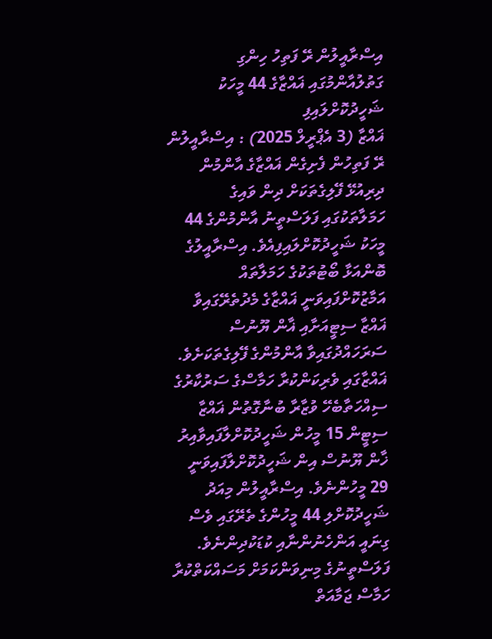އިސްރާއީލުން ރޭ ފަތިހު ހިންގި ގަތުލުއާންމުގައި ޣައްޒާގެ 44 މީހަކު ޝަހީދުކޮށްލައިފި
ޣައްޒާ (3 އެޕްރީލް 2025) : އިސްރާއީލުން ރޭ ފަތިހުން ފެށިގެން ޣައްޒާގެ އާންމުން ދިރިއުޅޭ ފޭލިގެތަކަށް ދިން ވައިގެ ހަމަލާތަކުގައި ފަލަސްތީނު އާންމުންގެ 44 މީހަކު ޝަހީދުކޮށްލައިފިއެވެ. އިސްރާއީލުގެ ބޮންއަޅާ ބޯޓުތަކުގެ ހަމަލާތައް އަމާޒުކޮށްފައިވަނީ ޣައްޒާގެ މެދުތެރޭގައިވާ ޣައްޒާ ސިޓީއަށާއި ޣާން ޔޫނުސް ސަރަހައްދުގައިވާ އާންމުންގެ ފޭލިގެތަކަށެވެ. ޣައްޒާގައި ވެރިކަންކުރާ ހަމާސްގެ ސަރުކާރުގެ ސިއްހަތާބެހޭ ވުޒާރާ ބުނާގޮތުން ޣައްޒާ ސިޓީން 15 މީހުން ޝަހީދުކޮށްލާފައިވާއިރު ޚާން ޔޫނުސް އިން ޝަހީދުކޮށްލާފައިވަނީ 29 މީހުންނެވެ. އިސްރާއީލުން މިއަދު ޝަހީދުކޮށްލި 44 މީހުންގެ ތެރޭގައި ވެސް ގިނައީ އަންހެނުންނާއި ކުޑަކުދިންނެވެ. ފަލަސްތީނުގެ މިނިވަންކަމަށް މަސައްކަތްކުރާ ހަމާސް ޖަމާއަތް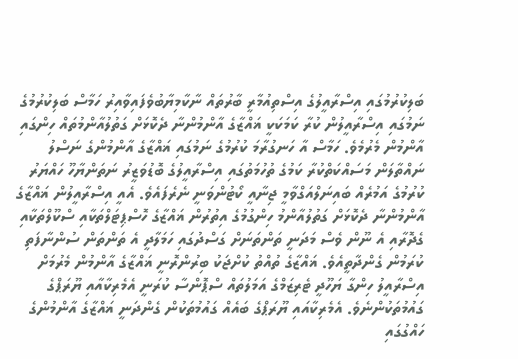ބަލިކުރުމުގައި އިސްރާއީލުގެ އިސްތިއުމާރީ ބާރުތައް ނާކާމިޔާބުވެފައިވާއިރު ހަމާސް ބަލިކުރުމުގެ ނަމުގައި އިސްރާއީލުން ކުރާ ކަމަކަކީ ޣައްޒާގެ އާންމުންނާ ދެކޮޅަށް ގަތުލުއާންމުތައް ހިންގައި އާންމުން މެރުމެވެ. ހަމާސް އާ ހަނގުރާމަ ކުރުމުގެ ނަމުގައި ޣައްޒާގެ އާންމުންގެ ނަސްލު ނައްތާލަން މަސައްކަތްކުރާ ކަމުގެ ތުހުމަތުގައި އިސްރާއީލުގެ ބޮޑުވަޒީރު ނަތަންޔާހޫ ހައްޔަރު ކުރުމުގެ އަމުރެއް ބައިނަލްއަގްވާމީ ޖިނާއީ ކޯޓުންވަނީ ނެރެފައެވެ. އެއީ އިސްރާއީލުން ޣައްޒާގެ އާންމުންނާ ދެކޮޅަށް ގަތުލުއާންމު ހިންގުމުގެ އިތުރުން ޣައްޒާގެ ހޮސްޕިޓަލްތަކާއި ސްކޫލްތަކާއި ގެދޮރާއި އެ ނޫން ވެސް މަދަނީ ތަންތަނަށް ގަސްދުގައި ހަމަލާދީ އެ ތަންތަން ސުންނާފަތި ކުރަމުން ގެންދާތީއެވެ. ޣައްޒާގެ ތުއްތު ކުށްޖަކު ބިރުންރޮނީ ޣައްޒާގެ އާންމުން މެރުމަށް އިސްރާއީލު ހިންގާ ޔަހޫދީ ޓެރިޒަމްގެ އަމަލުތައް ސްޕޮންސާ ކުރަނީ އެމެރިކާއާއި ޔޫރަޕްގެ ގައުމުތަކުންނެވެ. އެމެރިކާއައި ޔޫރަޕްގެ ބައެއް ގައުމުތަކުން ގެންދަނީ ޣައްޒާގެ އާންމުންގެ ހައްގުގައި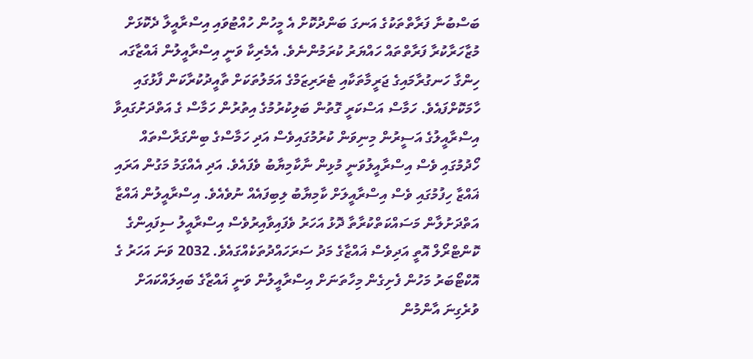ބަސްބުނާ ފަރާތްތަކުގެ އަނގަ ބަންދުކޮށް އެ މީހުން ހުއްޓުވައި އިސްރާއީލާ ދެކޮޅަށް މުޒާހަރާކުރާ ފަރާތްތައް ހައްޔަރު ކުރަމުންނެވެ. އެމެރިކާ ވަނީ އިސްރާއީލުން ޣައްޒާގައ ހިންގާ ހަނގުރާމައިގެ ޖަރީމާތަކާއި ޓެރަރިޒަމްގެ އަމަލުތަކަށް ތާއީދުކުރާކަން ފާޅުގައި ހާމަކޮށްފައެވެ. ހަމާސް އަސްކަރީ ގޮތުން ބަލިކުރުމުގެ އިތުރުން ހަމާސް ގެ އަތްދަށުގައިވާ އިސްރާއީލުގެ އަސީރުން މިނިވަން ކުރުމުގައިވެސް އަދި ހަމާސްގެ ބިންގަރާސްތައް ހޯދުމުގައި ވެސް އިސްރާއީލުވަނީ މުޅިން ނާކާމިޔާބު ވެފައެވެ. އަދި އެއްގަމު މަގުން އަރައި ޣައްޒާ ހިފުމުގައި ވެސް އިސްރާއީލަށް ކާމިޔާބު ލިބިފައެއް ނުވެއެވެ. އިސްރާއީލުން ޣައްޒާ އަތްދަށުލާން މަސައްކަތްކުރާތާ ދޮޅު އަހަރު ވެފައިވާއިރުވެސް އިސްރާއީލު ސިފައިންގެ ކޮންޓްރޯލް އޮތީ އަދިވެސް ޣައްޒާގެ މަދު ސަރަހައްދުތަކެއްގައެވެ. 2032 ވަނަ އަހަރު ގެ އޮކްޓޯބަރު މަހުން ފެށިގެން މިހާތަނަށް އިސްރާއީލުން ވަނީ ޣައްޒާގެ ބައިލައްކައަށް ވުރެގިނަ އާންމުން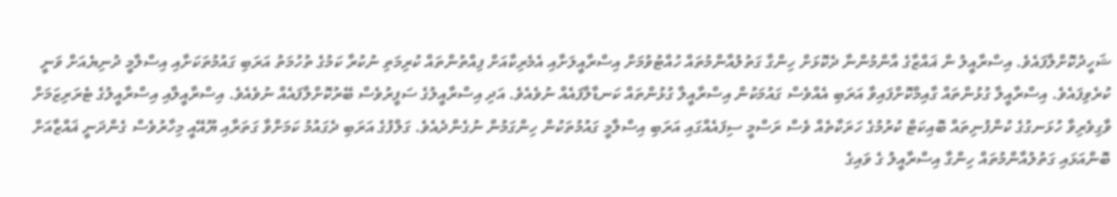ޝަހީދުކޮށްލާފައެވެ. އިސްރާއީލު ން ޣައްޒާގެ އާންމުންނާ ދެކޮޅަށް ހިންގާ ގަތުލުއާންމުތައް ހުއްޓުވުމަށް އިސްރާއީލަށާއި އެމެރިކާއަށް ފިއްތުންތައް ކުރިމަތި ނުކުރާ ކަމުގެ ތުހުމަތު އަރަބި ގައުމުތަކަށާއި އިސްލާމީ ދުނިޔެއަށް ވަނީ ކުރެވިފައެވެ. އިސްރާއީލާ ގުޅުންތައް ގާއިމްކޮށްފައިވާ އަރަބި އެއްވެސް ގައުމަކުން އިސްރާއީލާ ގުޅުންތައް ކަނޑާލާފައެއް ނުވެއެވެ. އަދި އިސްރާއީލުގެ ސަފީރުވެސް ބޭރުކޮށްލާފައެއް ނުވެއެވެ. އިސްރާއީލާއި އިސްރާއީލުގެ ޓެރަރިޒަމަށް ވާގިވެރިވާ ހުޅަނގުގެ ކުންފުނިތައް ބޮއިކަޓް ކުރުމުގެ ހަރަކާތެއް ވެސް ރަސްމީ ސިފައެއްގައި އަރަބި އިސްލާމީ ގައުމުތަކުން ހިންގަމުން ނުގެންދެއެވެ. ގަލްފުގެ އަރަބި ދެގައުމު ކަމަށްވާ ގަތަރާއި ޔޫއޭއީ މިހާރުވެސް ގެންދަނީ ޣައްޒާއަށް ބޮންއަޅައި ގަތުލުއާންމުތައް ހިންގާ އިސްރާއީލު ގެ ވައިގެ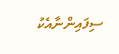ސިފައިންނާއެކު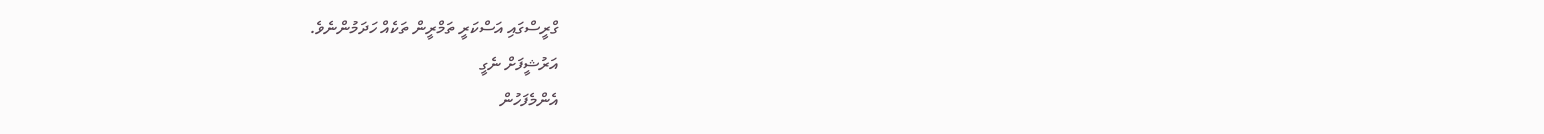ގްރީސްގައި އަސްކަރީ ތަމްރީން ތަކެއް ހަދަމުންނެވެ.
އަރުޝީފަށް ނެގީ
އެންމެފަހުން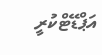އަޕްޑޭޓްކުރީ